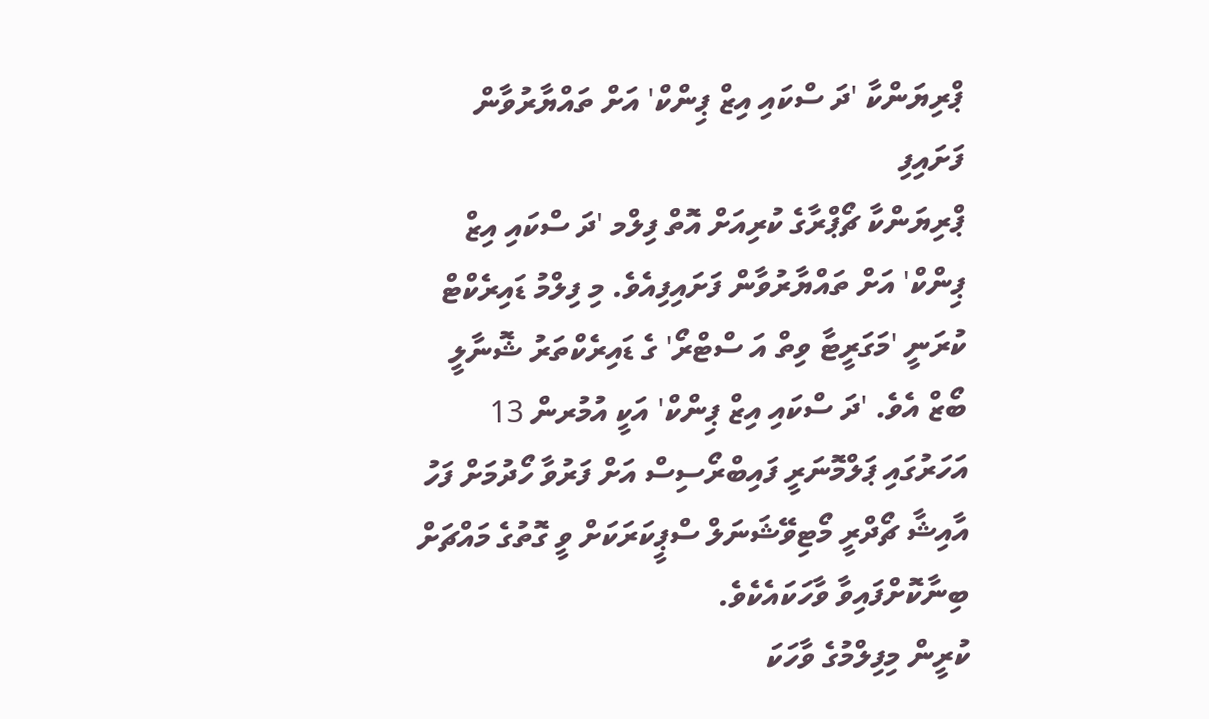ޕްރިޔަންކާ 'ދަ ސްކައި އިޒް ޕިންކް' އަށް ތައްޔާރުވާން ފަށައިފި
ޕްރިޔަންކާ ޗޯޕްރާގެ ކުރިއަށް އޮތް ފިލްމ 'ދަ ސްކައި އިޒް ޕިންކް' އަށް ތައްޔާރުވާން ފަށައިފިއެވެ. މި ފިލްމު ޑައިރެކްޓް ކުރަނީ 'މަގަރީޓާ ވިތް އަ ސްޓްރޯ' ގެ ޑައިރެކްތަރު ޝޮނާލީ ބޯޒް އެވެ. 'ދަ ސްކައި އިޒް ޕިންކް' އަކީ އުމުރން 13 އަހަރުގައި ޕަލްމޮނަރީ ފައިބްރޯސިސް އަށް ފަރުވާ ހޯދުމަށް ފަހު އާއިޝާ ޗޯދްރީ މޯޓިވޭޝަނަލް ސްޕީކަރަކަށް ވީ ގޮތުގެ މައްޗަށް ބިނާކޮށްފައިވާ ވާހަކައެކެވެ.
ކުރީން މިފިލްމުގެ ވާހަކަ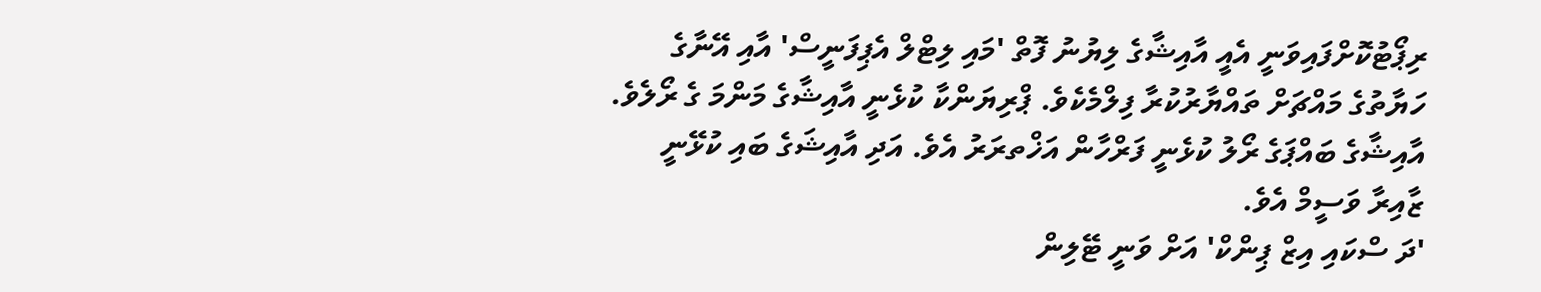ރިޕޯޓުކޮށްފައިވަނީ އެއީ އާއިޝާގެ ލިޔުނު ފޮތް 'މައި ލިޓްލް އެޕިފަނީސް' އާއި އޭނާގެ ހަޔާތުގެ މައްޗަށް ތައްޔާރުކުރާ ފިލްމެކެވެ. ޕްރިޔަންކާ ކުޅެނީ އާއިޝާގެ މަންމަ ގެ ރޯލެވެ. އާއިޝާގެ ބައްޕަގެ ރޯލު ކުޅެނީ ފަރްހާން އަޚްތރަރު އެވެ. އަދި އާއިޝަގެ ބައި ކުޅޭނީ ޒާއިރާ ވަސީމް އެވެ.
'ދަ ސްކައި އިޒް ޕިންކް' އަށް ވަނީ ޓޭލިން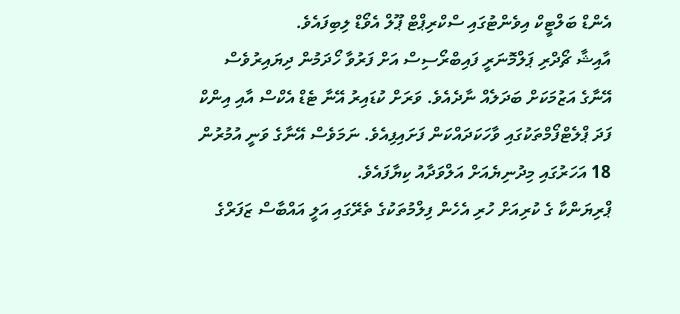އެންޑް ބަލްޓީކް އިވެންޓުގައި ސްކްރިޕްޓް ޕޫލް އެވޯޑް ލިބިފައެވެ.
އާއިޝާ ޗޯދްރި ޕަލްމޮނަރީ ފައިބްރޯސިސް އަށް ފަރުވާ ހޯދަމުން ދިޔައިރުވެސް އޭނާގެ އަޒުމަކަށް ބަދަލެއް ނާދެއެވެ. ވަރަށް ކުޑައިރު އޭނާ ޓެޑް އެކްސް އާއި އިންކް ފަދަ ޕްލެޓްފޯމްތަކުގައި ވާހަކަދައްކަން ފަށައިފިއެވެ. ނަމަވެސް އޭނާގެ ވަނީ އުމުރުން 18 އަހަރުގައި މިދުނިޔެއަށް އަލްވަދާއު ކިޔާފައެވެ.
ޕްރިޔަންކާ ގެ ކުރިއަށް ހުރި އެހެން ފިލްމުތަކުގެ ތެރޭގައި އަލީ އައްބާސް ޒަފަރްގެ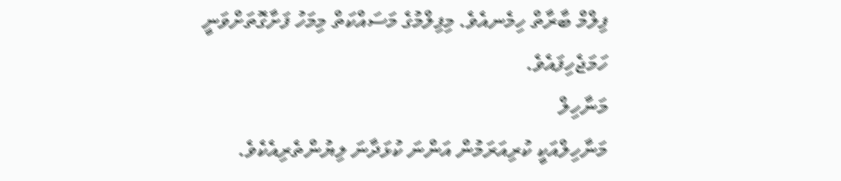ފިލްމް ބާރާތް ހިމެނއެވެ. މިފިލްމުގެ މަސައްކަތް މިމަހު ފަށާގޮތަށްވަނީ ހަމަޖެހިފައެވެ.
މަނާހިލް
މަނާހިލްއަކީ ކުރިއަރަމުން އަންނަ ކުޅަދާނަ ލިޔުންތެރިއެކެވެ.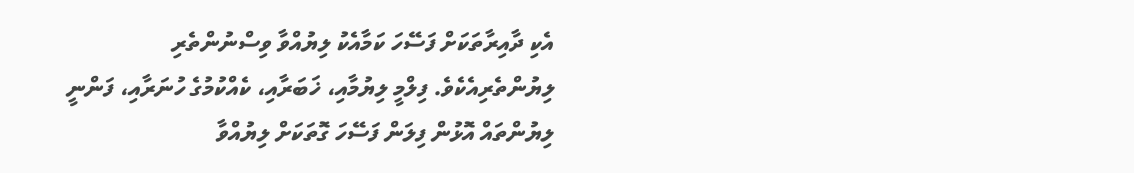އެކި ދާއިރާތަކަށް ފަސޭހަ ކަމާއެކު ލިޔުއްވާ ވިސްނުންތެރި ލިޔުންތެރިއެކެވެ. ފިލްމީ ލިޔުމާއި، ޚަބަރާއި، ކެއްކުމުގެ ހުނަރާއި، ފަންނީ ލިޔުންތައް އޮޅުން ފިލަން ފަސޭހަ ގޮތަކަށް ލިޔުއްވާ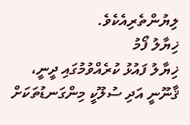ލިޔުންތެރިއެކެވެ.
ޚިޔާލު ފޯމު
ޚިޔާލު ފައުޅު ކުރެއްވުމުގައި ދީނީ، ޤާނޫނީ އަދި ސުލޫކީ މިންގަނޑުތަކަށް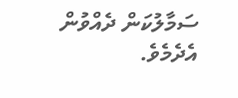ސަމާލުކަން ދެއްވުން އެދެމެވެ.